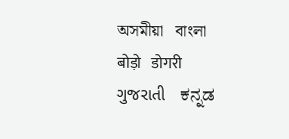অসমীয়া   বাংলা   बोड़ो   डोगरी   ગુજરાતી   ಕನ್ನಡ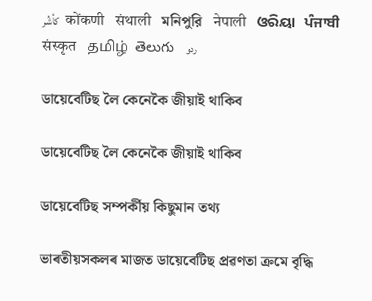كأشُر   कोंकणी   संथाली   মনিপুরি   नेपाली   ଓରିୟା   ਪੰਜਾਬੀ   संस्कृत   தமிழ்  తెలుగు   ردو

ডায়েবেটিছ লৈ কেনেকৈ জীয়াই থাকিব

ডায়েবেটিছ লৈ কেনেকৈ জীয়াই থাকিব

ডায়েবেটিছ সম্পৰ্কীয় কিছুমান তথ্য

ভাৰতীয়সকলৰ মাজত ডায়েবেটিছ প্ৰৱণতা ক্ৰমে বৃদ্ধি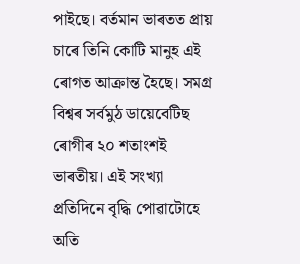পাইছে। বৰ্তমান ভাৰতত প্ৰায় চাৰে তিনি কোটি মানুহ এই ৰোগত আক্ৰান্ত হৈছে। সমগ্ৰ বিশ্বৰ সৰ্বমুঠ ডায়েবেটিছ ৰোগীৰ ২০ শতাংশই ভাৰতীয়। এই সংখ্যা প্ৰতিদিনে বৃদ্ধি পোৱাটোহে অতি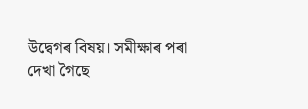উদ্বেগৰ বিষয়। সমীক্ষাৰ পৰা দেখা গৈছে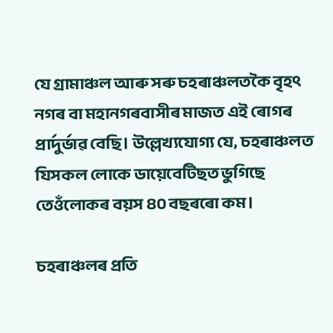যে গ্ৰামাঞ্চল আৰু সৰু চহৰাঞ্চলতকৈ বৃহৎ নগৰ বা মহানগৰবাসীৰ মাজত এই ৰোগৰ প্ৰাৰ্দুৰ্ভাৱ বেছি। উল্লেখ্যযোগ্য যে, চহৰাঞ্চলত যিসকল লোকে ডায়েবেটিছত ভুগিছে তেওঁলোকৰ বয়স ৪০ বছৰৰো কম।

চহৰাঞ্চলৰ প্ৰতি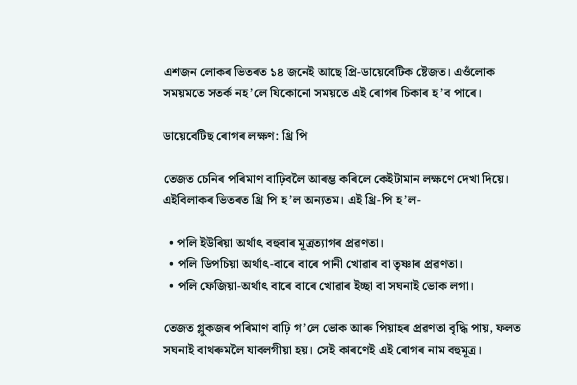এশজন লোকৰ ভিতৰত ১৪ জনেই আছে প্ৰি-ডায়েবেটিক ষ্টেজত। এওঁলোক সময়মতে সতৰ্ক নহ’লে যিকোনো সময়তে এই ৰোগৰ চিকাৰ হ’ব পাৰে।

ডায়েবেটিছ ৰোগৰ লক্ষণ: থ্ৰি পি

তেজত চেনিৰ পৰিমাণ বাঢ়িবলৈ আৰম্ভ কৰিলে কেইটামান লক্ষণে দেখা দিয়ে। এইবিলাকৰ ভিতৰত থ্ৰি পি হ’ল অন্যতম। এই থ্ৰি-পি হ’ল-

  • পলি ইউৰিয়া অৰ্থাৎ বহুবাৰ মূত্ৰত্যাগৰ প্ৰৱণতা।
  • পলি ডিপচিয়া অৰ্থাৎ-বাৰে বাৰে পানী খোৱাৰ বা তৃষ্ণাৰ প্ৰৱণতা।
  • পলি ফেজিয়া-অৰ্থাৎ বাৰে বাৰে খোৱাৰ ইচ্ছা বা সঘনাই ভোক লগা।

তেজত গ্লুকজৰ পৰিমাণ বাঢ়ি গ’লে ভোক আৰু পিয়াহৰ প্ৰৱণতা বৃদ্ধি পায়, ফলত সঘনাই বাথৰুমলৈ যাবলগীয়া হয়। সেই কাৰণেই এই ৰোগৰ নাম বহুমূত্ৰ।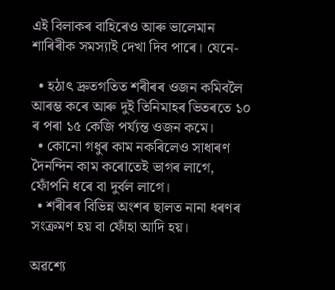এই বিলাকৰ বাহিৰেও আৰু ভালেমান শাৰিৰীক সমস্যাই দেখা দিব পাৰে। যেনে-

  • হঠাৎ দ্ৰুতগতিত শৰীৰৰ ওজন কমিবলৈ আৰম্ভ কৰে আৰু দুই তিনিমাহৰ ভিতৰতে ১০ ৰ পৰা ১৫ কেজি পৰ্য্যন্ত ওজন কমে।
  • কোনো গধুৰ কাম নকৰিলেও সাধাৰণ দৈনন্দিন কাম কৰোতেই ভাগৰ লাগে, ফোঁপনি ধৰে বা দুৰ্বল লাগে।
  • শৰীৰৰ বিভিন্ন অংশৰ ছালত নানা ধৰণৰ সংক্ৰমণ হয় বা ফোঁহা আদি হয়।

অৱশ্যে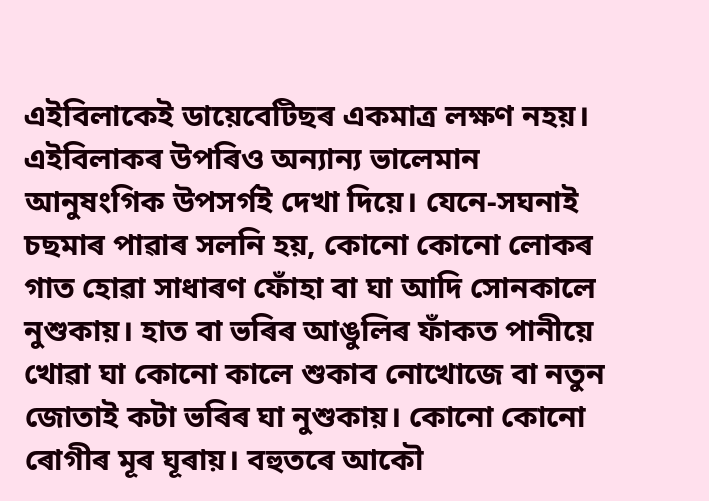এইবিলাকেই ডায়েবেটিছৰ একমাত্ৰ লক্ষণ নহয়। এইবিলাকৰ উপৰিও অন্যান্য ভালেমান আনুষংগিক উপসৰ্গই দেখা দিয়ে। যেনে-সঘনাই চছমাৰ পাৱাৰ সলনি হয়, কোনো কোনো লোকৰ গাত হোৱা সাধাৰণ ফোঁহা বা ঘা আদি সোনকালে নুশুকায়। হাত বা ভৰিৰ আঙুলিৰ ফাঁকত পানীয়ে খোৱা ঘা কোনো কালে শুকাব নোখোজে বা নতুন জোতাই কটা ভৰিৰ ঘা নুশুকায়। কোনো কোনো ৰোগীৰ মূৰ ঘূৰায়। বহুতৰে আকৌ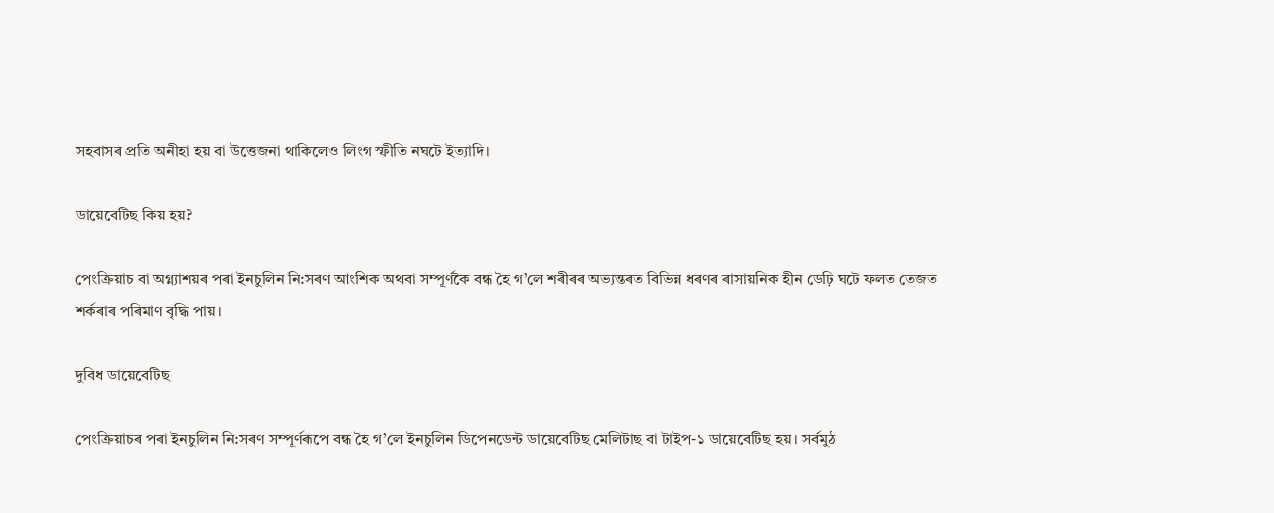সহবাসৰ প্ৰতি অনীহা হয় বা উত্তেজনা থাকিলেও লিংগ স্ফীতি নঘটে ইত্যাদি।

ডায়েবেটিছ কিয় হয়?

পেংক্ৰিয়াচ বা অগ্ন্যাশয়ৰ পৰা ইনচুলিন নি:সৰণ আংশিক অথবা সম্পূৰ্ণকৈ বন্ধ হৈ গ’লে শৰীৰৰ অভ্যন্তৰত বিভিন্ন ধৰণৰ ৰাসায়নিক হীন ডেঢ়ি ঘটে ফলত তেজত শৰ্কৰাৰ পৰিমাণ বৃদ্ধি পায়।

দুবিধ ডায়েবেটিছ

পেংক্ৰিয়াচৰ পৰা ইনচুলিন নি:সৰণ সম্পূৰ্ণৰূপে বন্ধ হৈ গ’লে ইনচুলিন ডিপেনডেন্ট ডায়েবেটিছ মেলিটাছ বা টাইপ-১ ডায়েবেটিছ হয়। সৰ্বমুঠ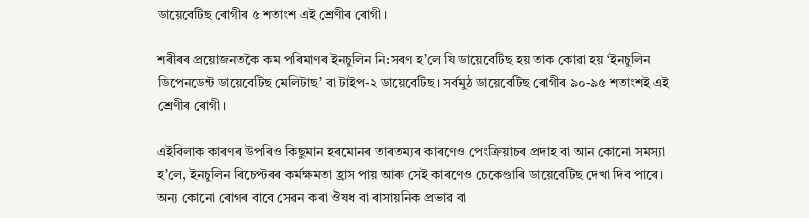ডায়েবেটিছ ৰোগীৰ ৫ শতাংশ এই শ্ৰেণীৰ ৰোগী।

শৰীৰৰ প্ৰয়োজনতকৈ কম পৰিমাণৰ ইনচুলিন নি:সৰণ হ’লে যি ডায়েবেটিছ হয় তাক কোৱা হয় ‘ইনচুলিন ডিপেনডেন্ট ডায়েবেটিছ মেলিটাছ’ বা টাইপ-২ ডায়েবেটিছ। সৰ্বমুঠ ডায়েবেটিছ ৰোগীৰ ৯০-৯৫ শতাংশই এই শ্ৰেণীৰ ৰোগী।

এইবিলাক কাৰণৰ উপৰিও কিছুমান হৰমোনৰ তাৰতম্যৰ কাৰণেও পেংক্ৰিয়াচৰ প্ৰদাহ বা আন কোনো সমস্যা হ’লে, ইনচুলিন ৰিচেপ্টৰৰ কৰ্মক্ষমতা হ্ৰাস পায় আৰু সেই কাৰণেও চেকেণ্ডাৰি ডায়েবেটিছ দেখা দিব পাৰে। অন্য কোনো ৰোগৰ বাবে সেৱন কৰা ঔষধ বা ৰাসায়নিক প্ৰভাৱ বা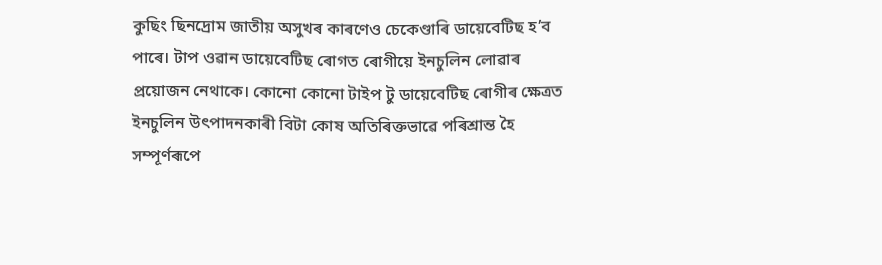কুছিং ছিনদ্ৰোম জাতীয় অসুখৰ কাৰণেও চেকেণ্ডাৰি ডায়েবেটিছ হ’ব পাৰে। টাপ ওৱান ডায়েবেটিছ ৰোগত ৰোগীয়ে ইনচুলিন লোৱাৰ প্ৰয়োজন নেথাকে। কোনো কোনো টাইপ টু ডায়েবেটিছ ৰোগীৰ ক্ষেত্ৰত ইনচুলিন উৎপাদনকাৰী বিটা কোষ অতিৰিক্তভাৱে পৰিশ্ৰান্ত হৈ সম্পূৰ্ণৰূপে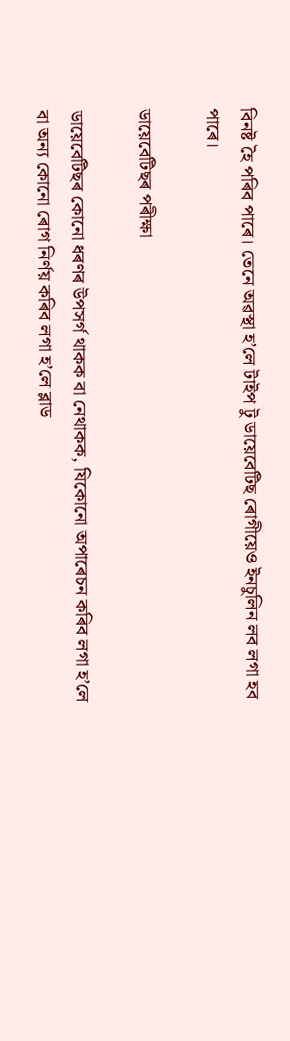বিনষ্ট হৈ পৰিব পাৰে। তেনে অৱস্থা হ’লে টাইপ টু ডায়েবেটিছ ৰোগীয়েও ইনচুলিন লব লগা হব পাৰে।

ডায়েবেটিছৰ পৰীক্ষা

ডায়েবেটিছৰ কোনো ধৰণৰ উপসৰ্গ থাকক বা নেথাকক, যিকোনো অপাৰেচন কৰিব লগা হ’লে বা অন্য কোনো ৰোগ নিৰ্ণয় কৰিব লগা হ’লে ব্লাড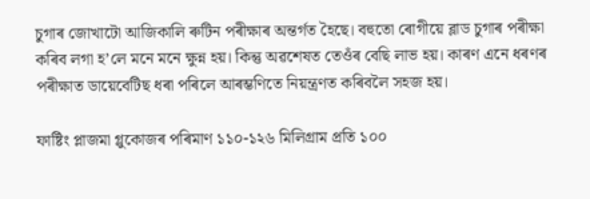চুগাৰ জোখাটো আজিকালি ৰুটিন পৰীক্ষাৰ অন্তৰ্গত হৈছে। বহুতো ৰোগীয়ে ব্লাড চুগাৰ পৰীক্ষা  কৰিব লগা হ’লে মনে মনে ক্ষুন্ন হয়। কিন্তু অৱশেষত তেওঁৰ বেছি লাভ হয়। কাৰণ এনে ধৰণৰ পৰীক্ষাত ডায়েবেটিছ ধৰা পৰিলে আৰম্ভণিতে নিয়ন্ত্ৰণত কৰিবলৈ সহজ হয়।

ফাষ্টিং প্লাজমা গ্লুকোজৰ পৰিমাণ ১১০-১২৬ মিলিগ্ৰাম প্ৰতি ১০০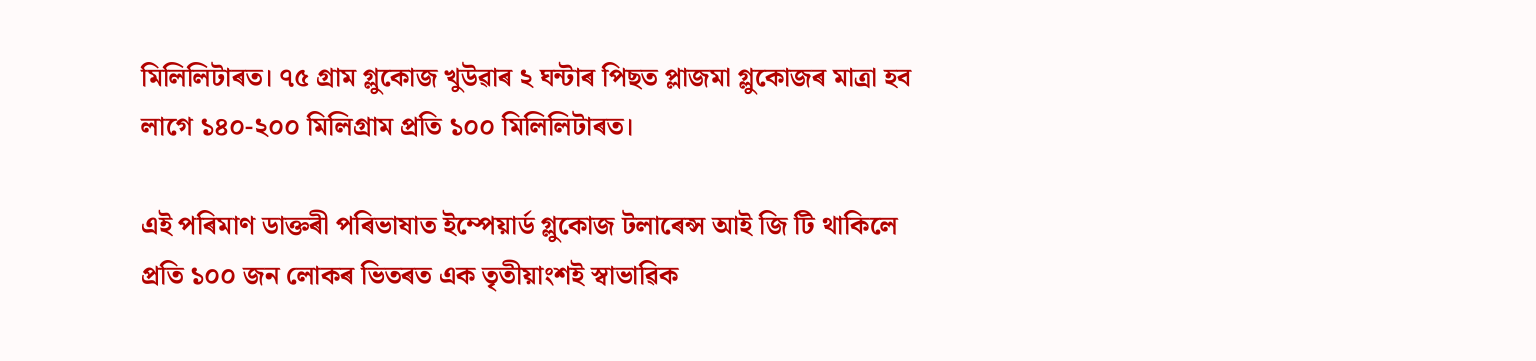মিলিলিটাৰত। ৭৫ গ্ৰাম গ্লুকোজ খুউৱাৰ ২ ঘন্টাৰ পিছত প্লাজমা গ্লুকোজৰ মাত্ৰা হব লাগে ১৪০-২০০ মিলিগ্ৰাম প্ৰতি ১০০ মিলিলিটাৰত।

এই পৰিমাণ ডাক্তৰী পৰিভাষাত ইম্পেয়াৰ্ড গ্লুকোজ টলাৰেন্স আই জি টি থাকিলে প্ৰতি ১০০ জন লোকৰ ভিতৰত এক তৃতীয়াংশই স্বাভাৱিক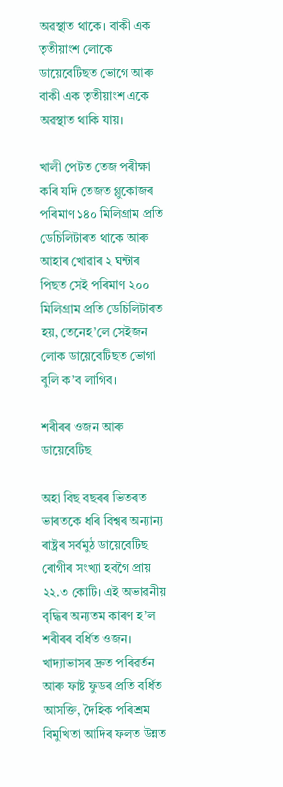অৱস্থাত থাকে। বাকী এক তৃতীয়াংশ লোকে ডায়েবেটিছত ভোগে আৰু বাকী এক তৃতীয়াংশ একে অৱস্থাত থাকি যায়।

খালী পেটত তেজ পৰীক্ষা কৰি যদি তেজত গ্লুকোজৰ পৰিমাণ ১৪০ মিলিগ্ৰাম প্ৰতি ডেচিলিটাৰত থাকে আৰু আহাৰ খোৱাৰ ২ ঘন্টাৰ পিছত সেই পৰিমাণ ২০০ মিলিগ্ৰাম প্ৰতি ডেচিলিটাৰত হয়, তেনেহ’লে সেইজন লোক ডায়েবেটিছত ভোগা বুলি ক’ব লাগিব।

শৰীৰৰ ওজন আৰু ডায়েবেটিছ

অহা বিছ বছৰৰ ভিতৰত ভাৰতকে ধৰি বিশ্বৰ অন্যান্য ৰাষ্ট্ৰৰ সৰ্বমুঠ ডায়েবেটিছ ৰোগীৰ সংখ্যা হবগৈ প্ৰায় ২২.৩ কোটি। এই অভাৱনীয় বৃদ্ধিৰ অন্যতম কাৰণ হ’ল শৰীৰৰ বৰ্ধিত ওজন। খাদ্যাভাসৰ দ্ৰুত পৰিৱৰ্তন আৰু ফাষ্ট ফুডৰ প্ৰতি বৰ্ধিত আসক্তি, দৈহিক পৰিশ্ৰম বিমুখিতা আদিৰ ফলত উন্নত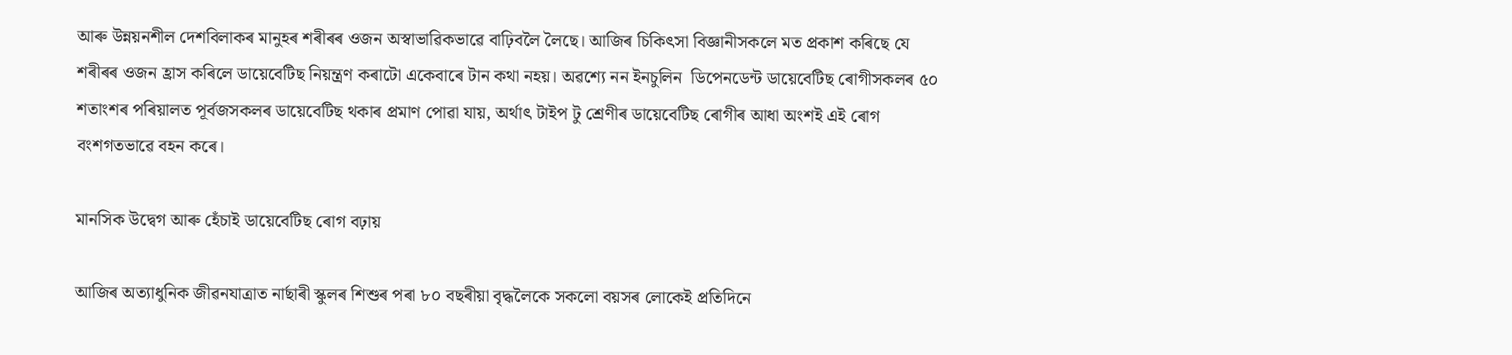আৰু উন্নয়নশীল দেশবিলাকৰ মানুহৰ শৰীৰৰ ওজন অস্বাভাৱিকভাৱে বাঢ়িবলৈ লৈছে। আজিৰ চিকিৎসা বিজ্ঞানীসকলে মত প্ৰকাশ কৰিছে যে শৰীৰৰ ওজন হ্ৰাস কৰিলে ডায়েবেটিছ নিয়ন্ত্ৰণ কৰাটো একেবাৰে টান কথা নহয়। অৱশ্যে নন ইনচুলিন  ডিপেনডেন্ট ডায়েবেটিছ ৰোগীসকলৰ ৫০ শতাংশৰ পৰিয়ালত পূৰ্বজসকলৰ ডায়েবেটিছ থকাৰ প্ৰমাণ পোৱা যায়, অৰ্থাৎ টাইপ টু শ্ৰেণীৰ ডায়েবেটিছ ৰোগীৰ আধা অংশই এই ৰোগ বংশগতভাৱে বহন কৰে।

মানসিক উদ্বেগ আৰু হেঁচাই ডায়েবেটিছ ৰোগ বঢ়ায়

আজিৰ অত্যাধুনিক জীৱনযাত্ৰাত নাৰ্ছাৰী স্কুলৰ শিশুৰ পৰা ৮০ বছৰীয়া বৃদ্ধলৈকে সকলো বয়সৰ লোকেই প্ৰতিদিনে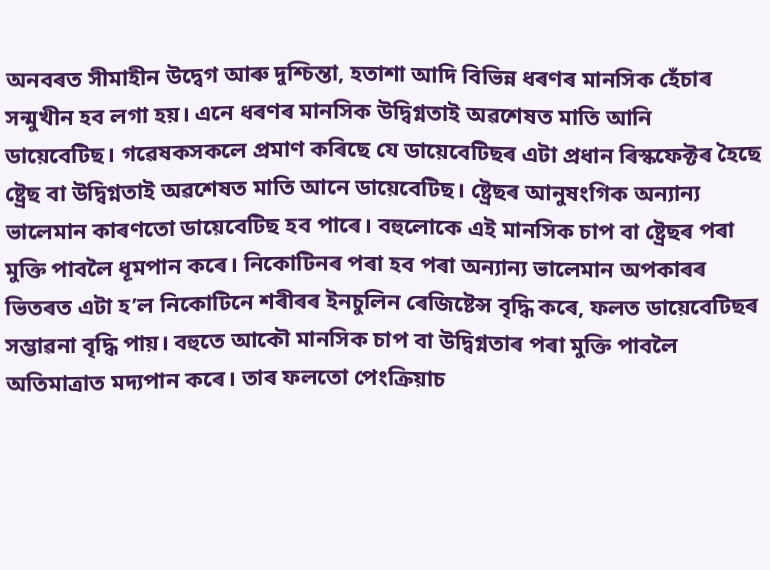অনবৰত সীমাহীন উদ্বেগ আৰু দুশ্চিন্তা, হতাশা আদি বিভিন্ন ধৰণৰ মানসিক হেঁচাৰ সন্মুখীন হব লগা হয়। এনে ধৰণৰ মানসিক উদ্বিগ্নতাই অৱশেষত মাতি আনি ডায়েবেটিছ। গৱেষকসকলে প্ৰমাণ কৰিছে যে ডায়েবেটিছৰ এটা প্ৰধান ৰিস্কফেক্টৰ হৈছে ষ্ট্ৰেছ বা উদ্বিগ্নতাই অৱশেষত মাতি আনে ডায়েবেটিছ। ষ্ট্ৰেছৰ আনুষংগিক অন্যান্য ভালেমান কাৰণতো ডায়েবেটিছ হব পাৰে। বহুলোকে এই মানসিক চাপ বা ষ্ট্ৰেছৰ পৰা মুক্তি পাবলৈ ধূমপান কৰে। নিকোটিনৰ পৰা হব পৰা অন্যান্য ভালেমান অপকাৰৰ ভিতৰত এটা হ’ল নিকোটিনে শৰীৰৰ ইনচুলিন ৰেজিষ্টেন্স বৃদ্ধি কৰে, ফলত ডায়েবেটিছৰ সম্ভাৱনা বৃদ্ধি পায়। বহুতে আকৌ মানসিক চাপ বা উদ্বিগ্নতাৰ পৰা মুক্তি পাবলৈ অতিমাত্ৰাত মদ্যপান কৰে। তাৰ ফলতো পেংক্ৰিয়াচ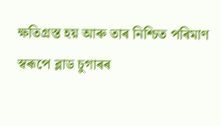ক্ষতিগ্ৰস্ত হয় আৰু তাৰ নিশ্চিত পৰিমাণ স্বৰূপে ব্লাড চুগাৰৰ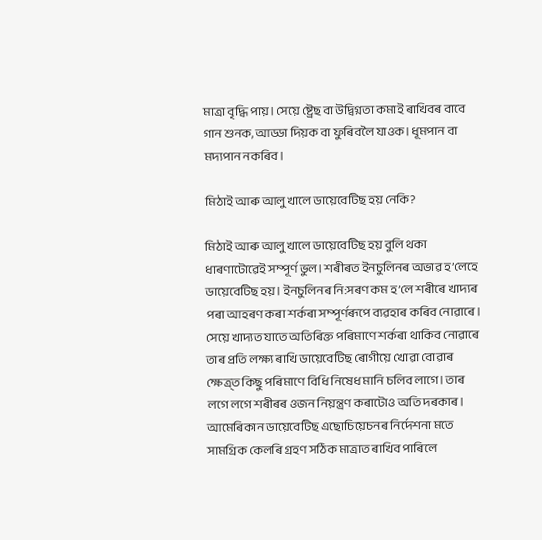মাত্ৰা বৃদ্ধি পায়। সেয়ে ষ্ট্ৰেছ বা উদ্বিগ্নতা কমাই ৰাখিবৰ বাবে গান শুনক, আড্ডা দিয়ক বা ফুৰিবলৈ যাওক। ধূমপান বা মদ্যপান নকৰিব।

মিঠাই আৰু আলু খালে ডায়েবেটিছ হয় নেকি?

মিঠাই আৰু আলু খালে ডায়েবেটিছ হয় বুলি থকা ধাৰণাটোৱেই সম্পূৰ্ণ ভুল। শৰীৰত ইনচুলিনৰ অভাৱ হ’লেহে ডায়েবেটিছ হয়। ইনচুলিনৰ নি:সৰণ কম হ’লে শৰীৰে খাদ্যৰ পৰা আহৰণ কৰা শৰ্কৰা সম্পূৰ্ণৰূপে ব্যৱহাৰ কৰিব নোৱাৰে। সেয়ে খাদ্যত যাতে অতিৰিক্ত পৰিমাণে শৰ্কৰা থাকিব নোৱাৰে তাৰ প্ৰতি লক্ষ্য ৰাখি ডায়েবেটিছ ৰোগীয়ে খোৱা বোৱাৰ ক্ষেত্ৰ্ত কিছু পৰিমাণে বিধি নিষেধ মানি চলিব লাগে। তাৰ লগে লগে শৰীৰৰ ওজন নিয়ন্ত্ৰণ কৰাটোও অতি দৰকাৰ। আমেৰিকান ডায়েবেটিছ এছোচিয়েচনৰ নিৰ্দেশনা মতে সামগ্ৰিক কেলৰি গ্ৰহণ সঠিক মাত্ৰাত ৰাখিব পাৰিলে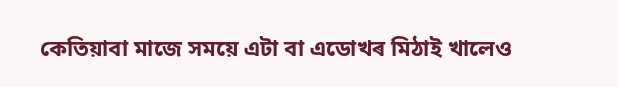কেতিয়াবা মাজে সময়ে এটা বা এডোখৰ মিঠাই খালেও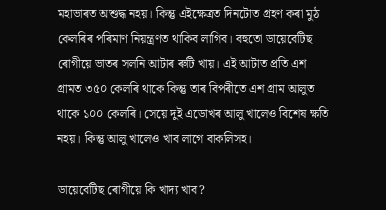মহাভাৰত অশুদ্ধ নহয়। কিন্তু এইক্ষেত্ৰত দিনটোত গ্ৰহণ কৰা মুঠ কেলৰিৰ পৰিমাণ নিয়ন্ত্ৰণত থাকিব লাগিব। বহুতো ডায়েবেটিছ ৰোগীয়ে ভাতৰ সলনি আটাৰ ৰুটি খায়। এই আটাত প্ৰতি এশ গ্ৰামত ৩৫০ কেলৰি থাকে কিন্তু তাৰ বিপৰীতে এশ গ্ৰাম আলুত থাকে ১০০ কেলৰি। সেয়ে দুই এডোখৰ আলু খালেও বিশেষ ক্ষতি নহয়। কিন্তু আলু খালেও খাব লাগে বাকলিসহ।

ডায়েবেটিছ ৰোগীয়ে কি খাদ্য খাব?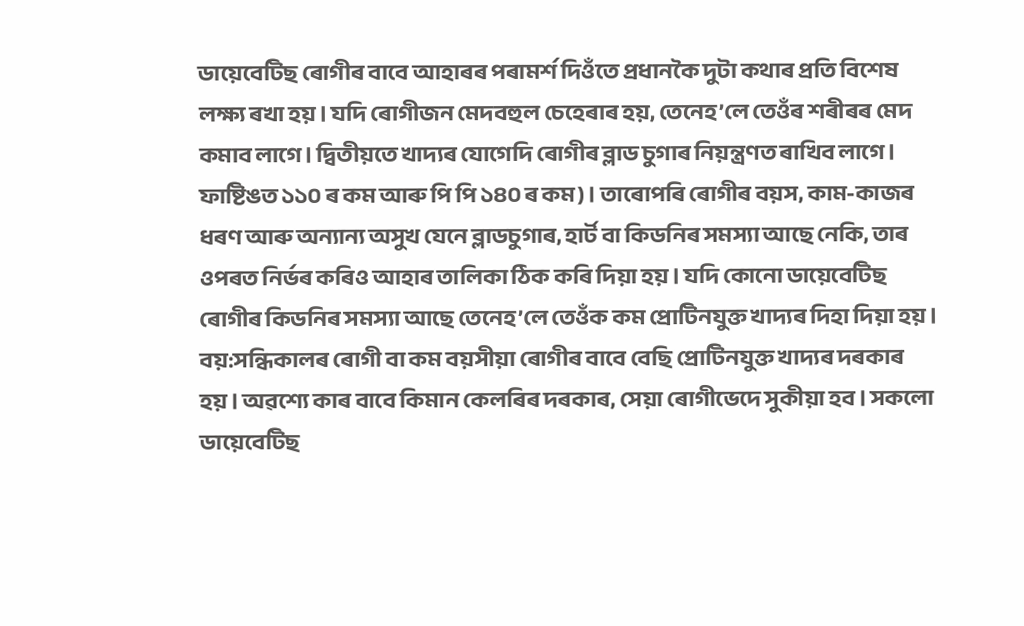ডায়েবেটিছ ৰোগীৰ বাবে আহাৰৰ পৰামৰ্শ দিওঁতে প্ৰধানকৈ দুটা কথাৰ প্ৰতি বিশেষ লক্ষ্য ৰখা হয়। যদি ৰোগীজন মেদবহুল চেহেৰাৰ হয়, তেনেহ’লে তেওঁৰ শৰীৰৰ মেদ কমাব লাগে। দ্বিতীয়তে খাদ্যৰ যোগেদি ৰোগীৰ ব্লাড চুগাৰ নিয়ন্ত্ৰণত ৰাখিব লাগে। ফাষ্টিঙত ১১০ ৰ কম আৰু পি পি ১৪০ ৰ কম)। তাৰোপৰি ৰোগীৰ বয়স, কাম-কাজৰ ধৰণ আৰু অন্যান্য অসুখ যেনে ব্লাডচুগাৰ, হাৰ্ট বা কিডনিৰ সমস্যা আছে নেকি, তাৰ ওপৰত নিৰ্ভৰ কৰিও আহাৰ তালিকা ঠিক কৰি দিয়া হয়। যদি কোনো ডায়েবেটিছ ৰোগীৰ কিডনিৰ সমস্যা আছে তেনেহ’লে তেওঁক কম প্ৰোটিনযুক্ত খাদ্যৰ দিহা দিয়া হয়। বয়:সন্ধিকালৰ ৰোগী বা কম বয়সীয়া ৰোগীৰ বাবে বেছি প্ৰোটিনযুক্ত খাদ্যৰ দৰকাৰ হয়। অৱশ্যে কাৰ বাবে কিমান কেলৰিৰ দৰকাৰ, সেয়া ৰোগীভেদে সুকীয়া হব। সকলো ডায়েবেটিছ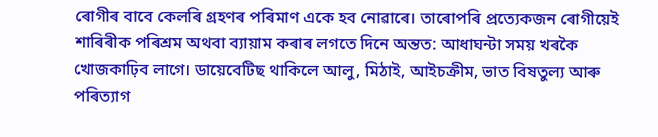ৰোগীৰ বাবে কেলৰি গ্ৰহণৰ পৰিমাণ একে হব নোৱাৰে। তাৰোপৰি প্ৰত্যেকজন ৰোগীয়েই শাৰিৰীক পৰিশ্ৰম অথবা ব্যায়াম কৰাৰ লগতে দিনে অন্তত: আধাঘন্টা সময় খৰকৈ খোজকাঢ়িব লাগে। ডায়েবেটিছ থাকিলে আলু, মিঠাই, আইচক্ৰীম, ভাত বিষতুল্য আৰু পৰিত্যাগ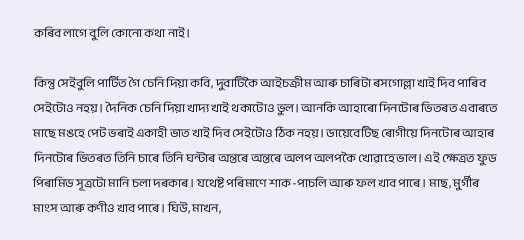কৰিব লাগে বুলি কোনো কথা নাই।

কিন্তু সেইবুলি পাৰ্টিত গৈ চেনি দিয়া কবি, দুবাটিকৈ আইচক্ৰীম আৰু চাৰিটা ৰসগোল্লা খাই দিব পাৰিব সেইটোও নহয়। দৈনিক চেনি দিয়া খাদ্য খাই থকাটোও ভুল। আনকি আহাৰো দিনটোৰ ভিতৰত এবাৰতে মাছে মঙহে পেট ভৰাই একাহী ভাত খাই দিব সেইটোও ঠিক নহয়। ডায়েবেটিছ ৰোগীয়ে দিনটোৰ আহাৰ দিনটোৰ ভিতৰত তিনি চাৰে তিনি ঘন্টাৰ অন্তৰে অন্তৰে অলপ অলপকৈ খোৱাহে ভাল। এই ক্ষেত্ৰত ফুড পিৰামিড সূত্ৰটো মানি চলা দৰকাৰ। যথেষ্ট পৰিমাণে শাক-পাচলি আৰু ফল খাব পাৰে। মাছ, মুৰ্গীৰ মাংস আৰু কণীও খাব পাৰে। ঘিউ, মাখন,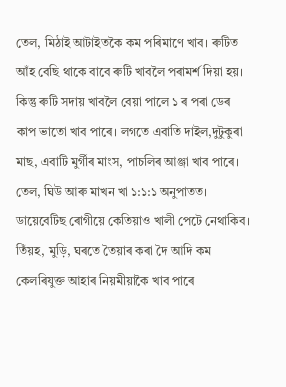তেল, মিঠাই আটাইতকৈ কম পৰিমাণে খাব। ৰুটিত আঁহ বেছি থাকে বাবে ৰুটি খাবলৈ পৰামৰ্শ দিয়া হয়। কিন্তু ৰুটি সদায় খাবলৈ বেয়া পালে ১ ৰ পৰা ডেৰ কাপ ভাতো খাব পাৰে। লগতে এবাতি দাইল,দুটুকুৰা মাছ, এবাটি মুৰ্গীৰ মাংস, পাচলিৰ আঞ্জা খাব পাৰে। তেল, ঘিউ আৰু মাখন খা ১:১:১ অনুপাতত। ডায়েবেটিছ ৰোগীয়ে কেতিয়াও খালী পেটে নেথাকিব। তিঁয়হ, মুড়ি, ঘৰতে তৈয়াৰ কৰা দৈ আদি কম কেলৰিযুক্ত আহাৰ নিয়মীয়াকৈ খাব পাৰে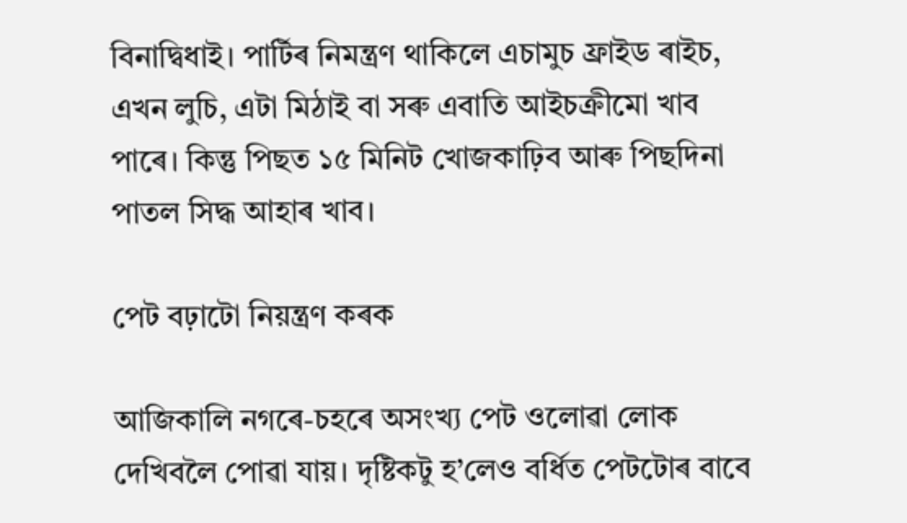বিনাদ্বিধাই। পাৰ্টিৰ নিমন্ত্ৰণ থাকিলে এচামুচ ফ্ৰাইড ৰাইচ, এখন লুচি, এটা মিঠাই বা সৰু এবাতি আইচক্ৰীমো খাব পাৰে। কিন্তু পিছত ১৫ মিনিট খোজকাঢ়িব আৰু পিছদিনা পাতল সিদ্ধ আহাৰ খাব।

পেট বঢ়াটো নিয়ন্ত্ৰণ কৰক

আজিকালি নগৰে-চহৰে অসংখ্য পেট ওলোৱা লোক দেখিবলৈ পোৱা যায়। দৃষ্টিকটু হ’লেও বৰ্ধিত পেটটোৰ বাবে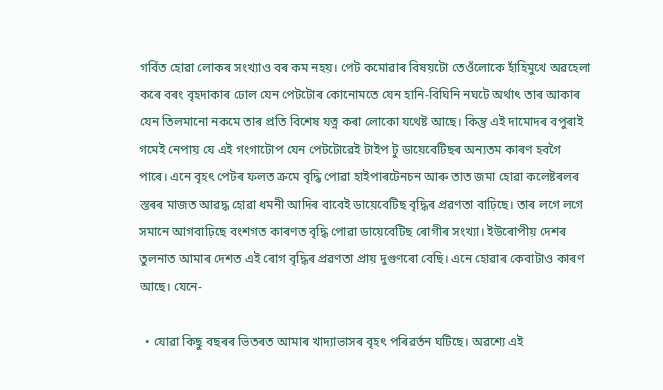গৰ্বিত হোৱা লোকৰ সংখ্যাও বৰ কম নহয়। পেট কমোৱাৰ বিষয়টো তেওঁলোকে হাঁহিমুখে অৱহেলা কৰে বৰং বৃহদাকাৰ ঢোল যেন পেটটোৰ কোনোমতে যেন হানি-বিঘিনি নঘটে অৰ্থাৎ তাৰ আকাৰ যেন তিলমানো নকমে তাৰ প্ৰতি বিশেষ যত্ন কৰা লোকো যথেষ্ট আছে। কিন্তু এই দামোদৰ বপুৰাই গমেই নেপায় যে এই গংগাটোপ যেন পেটটোৱেই টাইপ টু ডায়েবেটিছৰ অন্যতম কাৰণ হবগৈ পাৰে। এনে বৃহৎ পেটৰ ফলত ক্ৰমে বৃদ্ধি পোৱা হাইপাৰটেনচন আৰু তাত জমা হোৱা কলেষ্টৰলৰ স্তৰৰ মাজত আৱদ্ধ হোৱা ধমনী আদিৰ বাবেই ডায়েবেটিছ বৃদ্ধিৰ প্ৰৱণতা বাঢ়িছে। তাৰ লগে লগে সমানে আগবাঢ়িছে বংশগত কাৰণত বৃদ্ধি পোৱা ডায়েবেটিছ ৰোগীৰ সংখ্যা। ইউৰোপীয় দেশৰ তুলনাত আমাৰ দেশত এই ৰোগ বৃদ্ধিৰ প্ৰৱণতা প্ৰায় দুগুণৰো বেছি। এনে হোৱাৰ কেবাটাও কাৰণ আছে। যেনে-

  • যোৱা কিছু বছৰৰ ভিতৰত আমাৰ খাদ্যাভাসৰ বৃহৎ পৰিৱৰ্তন ঘটিছে। অৱশ্যে এই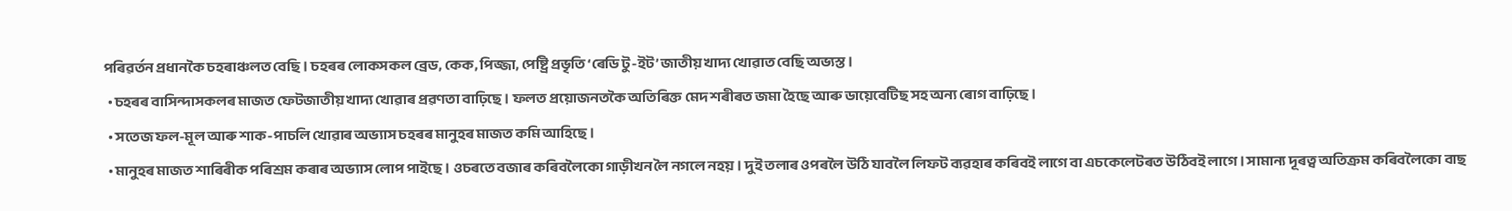পৰিৱৰ্তন প্ৰধানকৈ চহৰাঞ্চলত বেছি। চহৰৰ লোকসকল ব্ৰেড, কেক, পিজ্জা, পেষ্ট্ৰি প্ৰভৃতি ‘ৰেডি টু-ইট’ জাতীয় খাদ্য খোৱাত বেছি অভ্যস্ত।
  • চহৰৰ বাসিন্দাসকলৰ মাজত ফেটজাতীয় খাদ্য খোৱাৰ প্ৰৱণতা বাঢ়িছে। ফলত প্ৰয়োজনতকৈ অতিৰিক্ত মেদ শৰীৰত জমা হৈছে আৰু ডায়েবেটিছ সহ অন্য ৰোগ বাঢ়িছে।
  • সতেজ ফল-মূল আৰু শাক-পাচলি খোৱাৰ অভ্যাস চহৰৰ মানুহৰ মাজত কমি আহিছে।
  • মানুহৰ মাজত শাৰিৰীক পৰিশ্ৰম কৰাৰ অভ্যাস লোপ পাইছে। ওচৰতে বজাৰ কৰিবলৈকো গাড়ীখন লৈ নগলে নহয়। দুই তলাৰ ওপৰলৈ উঠি যাবলৈ লিফট ব্যৱহাৰ কৰিবই লাগে বা এচকেলেটৰত উঠিবই লাগে। সামান্য দূৰত্ব অতিক্ৰম কৰিবলৈকো বাছ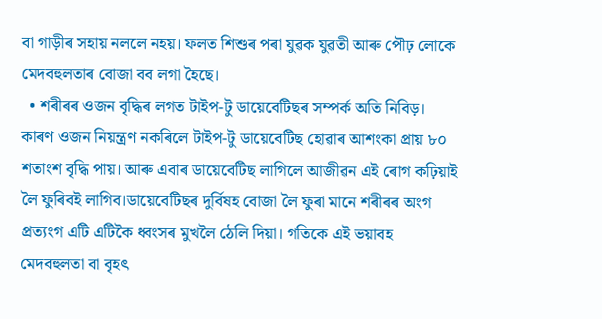বা গাড়ীৰ সহায় নললে নহয়। ফলত শিশুৰ পৰা যুৱক যুৱতী আৰু পৌঢ় লোকে মেদবহুলতাৰ বোজা বব লগা হৈছে।
  • শৰীৰৰ ওজন বৃদ্ধিৰ লগত টাইপ-টু ডায়েবেটিছৰ সম্পৰ্ক অতি নিবিড়। কাৰণ ওজন নিয়ন্ত্ৰণ নকৰিলে টাইপ-টু ডায়েবেটিছ হোৱাৰ আশংকা প্ৰায় ৮০ শতাংশ বৃদ্ধি পায়। আৰু এবাৰ ডায়েবেটিছ লাগিলে আজীৱন এই ৰোগ কঢ়িয়াই লৈ ফুৰিবই লাগিব।ডায়েবেটিছৰ দুৰ্বিষহ বোজা লৈ ফুৰা মানে শৰীৰৰ অংগ প্ৰত্যংগ এটি এটিকৈ ধ্বংসৰ মুখলৈ ঠেলি দিয়া। গতিকে এই ভয়াবহ মেদবহুলতা বা বৃহৎ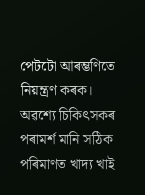পেটটো আৰম্ভণিতে নিয়ন্ত্ৰণ কৰক। অৱশ্যে চিকিৎসকৰ পৰামৰ্শ মানি সঠিক পৰিমাণত খাদ্য খাই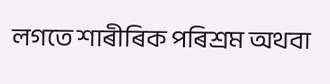লগতে শাৰীৰিক পৰিশ্ৰম অথবা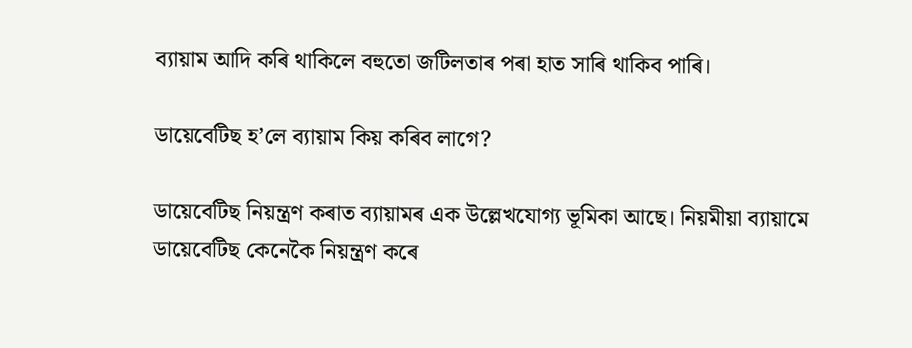ব্যায়াম আদি কৰি থাকিলে বহুতো জটিলতাৰ পৰা হাত সাৰি থাকিব পাৰি।

ডায়েবেটিছ হ’লে ব্যায়াম কিয় কৰিব লাগে?

ডায়েবেটিছ নিয়ন্ত্ৰণ কৰাত ব্যায়ামৰ এক উল্লেখযোগ্য ভূমিকা আছে। নিয়মীয়া ব্যায়ামে ডায়েবেটিছ কেনেকৈ নিয়ন্ত্ৰণ কৰে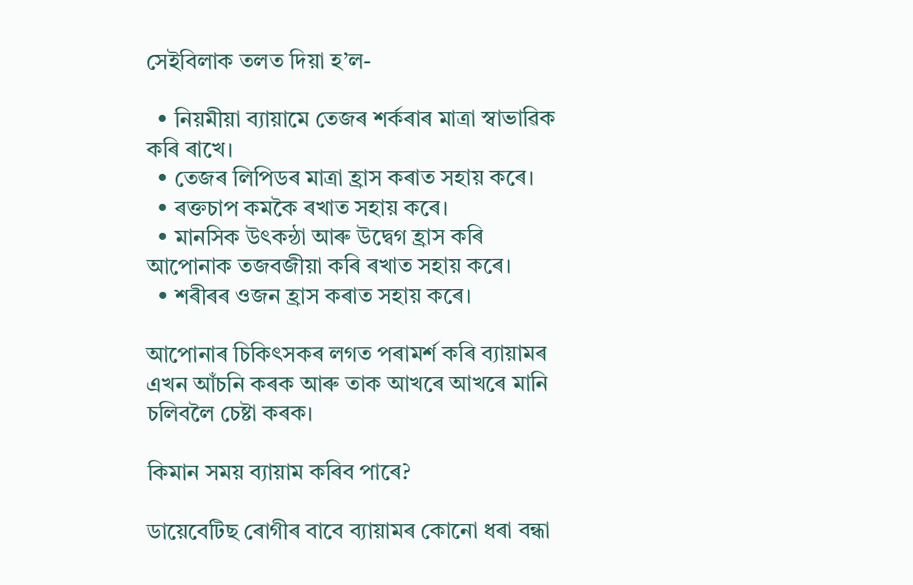সেইবিলাক তলত দিয়া হ’ল-

  • নিয়মীয়া ব্যায়ামে তেজৰ শৰ্কৰাৰ মাত্ৰা স্বাভাৱিক কৰি ৰাখে।
  • তেজৰ লিপিডৰ মাত্ৰা হ্ৰাস কৰাত সহায় কৰে।
  • ৰক্তচাপ কমকৈ ৰখাত সহায় কৰে।
  • মানসিক উৎকন্ঠা আৰু উদ্বেগ হ্ৰাস কৰি আপোনাক তজবজীয়া কৰি ৰখাত সহায় কৰে।
  • শৰীৰৰ ওজন হ্ৰাস কৰাত সহায় কৰে।

আপোনাৰ চিকিৎসকৰ লগত পৰামৰ্শ কৰি ব্যায়ামৰ এখন আঁচনি কৰক আৰু তাক আখৰে আখৰে মানি চলিবলৈ চেষ্টা কৰক।

কিমান সময় ব্যায়াম কৰিব পাৰে?

ডায়েবেটিছ ৰোগীৰ বাবে ব্যায়ামৰ কোনো ধৰা বন্ধা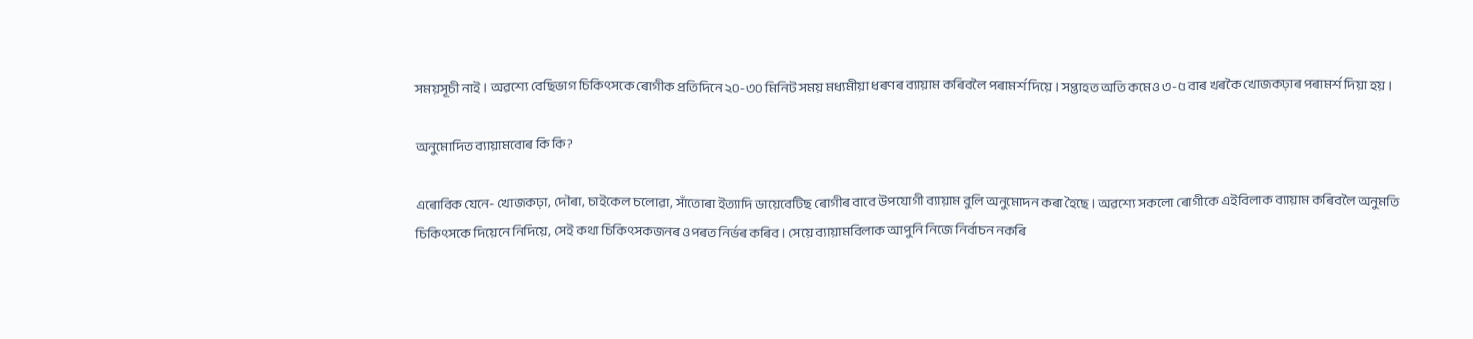সময়সূচী নাই। অৱশ্যে বেছিভাগ চিকিৎসকে ৰোগীক প্ৰতিদিনে ২০-৩০ মিনিট সময় মধ্যমীয়া ধৰণৰ ব্যায়াম কৰিবলৈ পৰামৰ্শ দিয়ে। সপ্তাহত অতি কমেও ৩-৫ বাৰ খৰকৈ খোজকঢ়াৰ পৰামৰ্শ দিয়া হয়।

অনুমোদিত ব্যায়ামবোৰ কি কি?

এৰোবিক যেনে- খোজকঢ়া, দৌৰা, চাইকেল চলোৱা, সাঁতোৰা ইত্যাদি ডায়েবেটিছ ৰোগীৰ বাবে উপযোগী ব্যায়াম বুলি অনুমোদন কৰা হৈছে। অৱশ্যে সকলো ৰোগীকে এইবিলাক ব্যায়াম কৰিবলৈ অনুমতি চিকিৎসকে দিয়েনে নিদিয়ে, সেই কথা চিকিৎসকজনৰ ওপৰত নিৰ্ভৰ কৰিব। সেয়ে ব্যায়ামবিলাক আপুনি নিজে নিৰ্বাচন নকৰি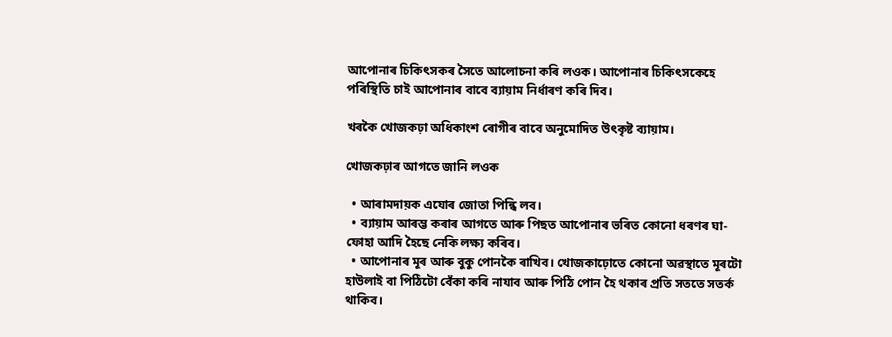আপোনাৰ চিকিৎসকৰ সৈতে আলোচনা কৰি লওক। আপোনাৰ চিকিৎসকেহে পৰিস্থিতি চাই আপোনাৰ বাবে ব্যায়াম নিৰ্ধাৰণ কৰি দিব।

খৰকৈ খোজকঢ়া অধিকাংশ ৰোগীৰ বাবে অনুমোদিত উৎকৃষ্ট ব্যায়াম।

খোজকঢ়াৰ আগতে জানি লওক

  • আৰামদায়ক এযোৰ জোতা পিন্ধি লব।
  • ব্যায়াম আৰম্ভ কৰাৰ আগতে আৰু পিছত আপোনাৰ ভৰিত কোনো ধৰণৰ ঘা-ফোহা আদি হৈছে নেকি লক্ষ্য কৰিব।
  • আপোনাৰ মূৰ আৰু বুকু পোনকৈ ৰাখিব। খোজকাঢ়োতে কোনো অৱস্থাতে মূৰটো হাউলাই বা পিঠিটো বেঁকা কৰি নাযাব আৰু পিঠি পোন হৈ থকাৰ প্ৰতি সততে সতৰ্ক থাকিব।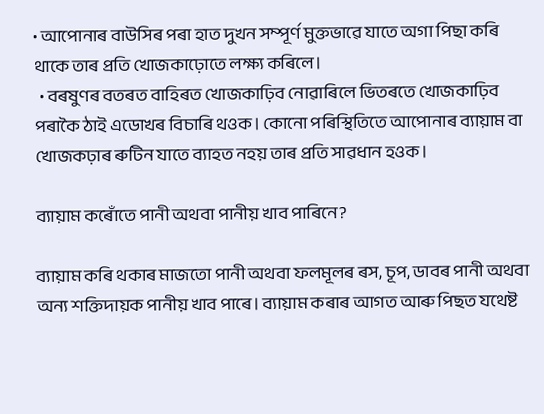• আপোনাৰ বাউসিৰ পৰা হাত দুখন সম্পূৰ্ণ মুক্তভাৱে যাতে অগা পিছা কৰি থাকে তাৰ প্ৰতি খোজকাঢ়োতে লক্ষ্য কৰিলে।
  • বৰষুণৰ বতৰত বাহিৰত খোজকাঢ়িব নোৱাৰিলে ভিতৰতে খোজকাঢ়িব পৰাকৈ ঠাই এডোখৰ বিচাৰি থওক। কোনো পৰিস্থিতিতে আপোনাৰ ব্যায়াম বা খোজকঢ়াৰ ৰুটিন যাতে ব্যাহত নহয় তাৰ প্ৰতি সাৱধান হওক।

ব্যায়াম কৰোঁতে পানী অথবা পানীয় খাব পাৰিনে?

ব্যায়াম কৰি থকাৰ মাজতো পানী অথবা ফলমূলৰ ৰস, চূপ, ডাবৰ পানী অথবা অন্য শক্তিদায়ক পানীয় খাব পাৰে। ব্যায়াম কৰাৰ আগত আৰু পিছত যথেষ্ট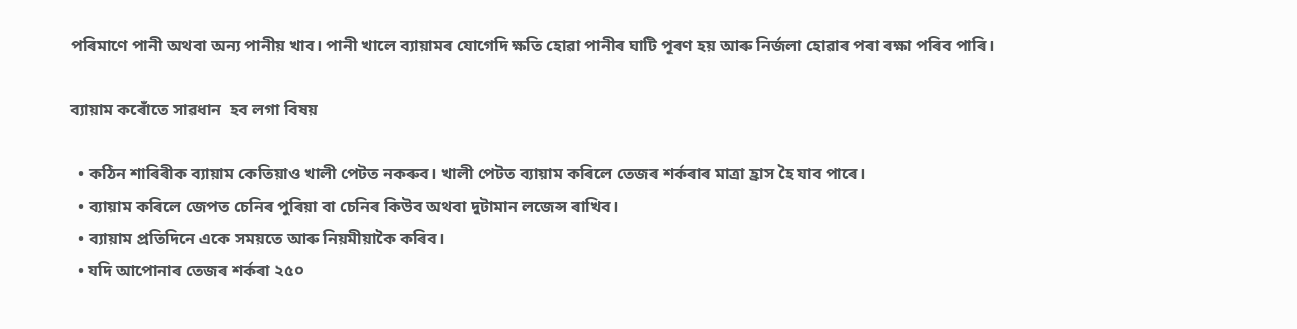পৰিমাণে পানী অথবা অন্য পানীয় খাব। পানী খালে ব্যায়ামৰ যোগেদি ক্ষতি হোৱা পানীৰ ঘাটি পূৰণ হয় আৰু নিৰ্জলা হোৱাৰ পৰা ৰক্ষা পৰিব পাৰি।

ব্যায়াম কৰোঁতে সাৱধান  হব লগা বিষয়

  • কঠিন শাৰিৰীক ব্যায়াম কেতিয়াও খালী পেটত নকৰুব। খালী পেটত ব্যায়াম কৰিলে তেজৰ শৰ্কৰাৰ মাত্ৰা হ্ৰাস হৈ যাব পাৰে।
  • ব্যায়াম কৰিলে জেপত চেনিৰ পুৰিয়া বা চেনিৰ কিউব অথবা দুটামান লজেন্স ৰাখিব।
  • ব্যায়াম প্ৰতিদিনে একে সময়তে আৰু নিয়মীয়াকৈ কৰিব।
  • যদি আপোনাৰ তেজৰ শৰ্কৰা ২৫০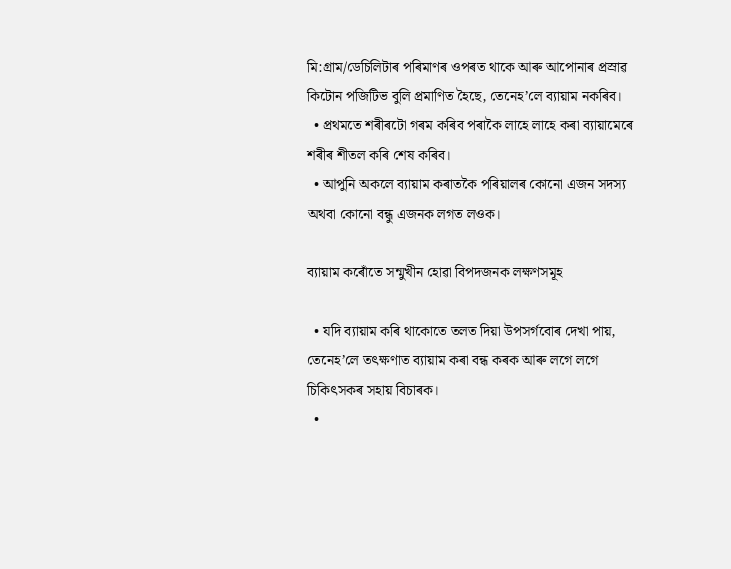মি:গ্ৰাম/ডেচিলিটাৰ পৰিমাণৰ ওপৰত থাকে আৰু আপোনাৰ প্ৰস্ৰাৱ কিটোন পজিটিভ বুলি প্ৰমাণিত হৈছে, তেনেহ’লে ব্যায়াম নকৰিব।
  • প্ৰথমতে শৰীৰটো গৰম কৰিব পৰাকৈ লাহে লাহে কৰা ব্যায়ামেৰে শৰীৰ শীতল কৰি শেষ কৰিব।
  • আপুনি অকলে ব্যায়াম কৰাতকৈ পৰিয়ালৰ কোনো এজন সদস্য অথবা কোনো বন্ধু এজনক লগত লওক।

ব্যায়াম কৰোঁতে সন্মুখীন হোৱা বিপদজনক লক্ষণসমূহ

  • যদি ব্যায়াম কৰি থাকোতে তলত দিয়া উপসৰ্গবোৰ দেখা পায়, তেনেহ’লে তৎক্ষণাত ব্যায়াম কৰা বন্ধ কৰক আৰু লগে লগে চিকিৎসকৰ সহায় বিচাৰক।
  •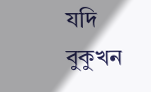যদি বুকুখন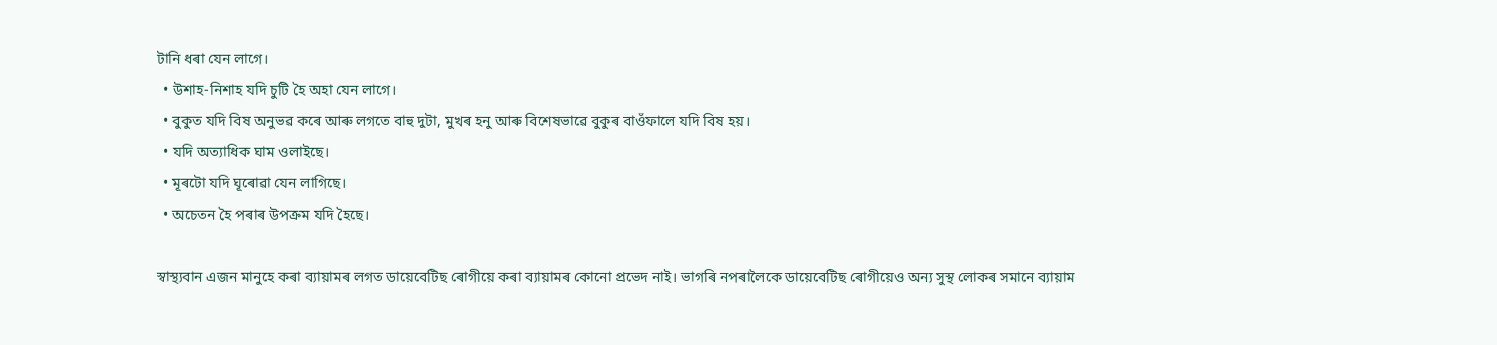টানি ধৰা যেন লাগে।
  • উশাহ-নিশাহ যদি চুটি হৈ অহা যেন লাগে।
  • বুকুত যদি বিষ অনুভৱ কৰে আৰু লগতে বাহু দুটা, মুখৰ হনু আৰু বিশেষভাৱে বুকুৰ বাওঁফালে যদি বিষ হয়।
  • যদি অত্যাধিক ঘাম ওলাইছে।
  • মূৰটো যদি ঘূৰোৱা যেন লাগিছে।
  • অচেতন হৈ পৰাৰ উপক্ৰম যদি হৈছে।

স্বাস্থ্যবান এজন মানুহে কৰা ব্যায়ামৰ লগত ডায়েবেটিছ ৰোগীয়ে কৰা ব্যায়ামৰ কোনো প্ৰভেদ নাই। ভাগৰি নপৰালৈকে ডায়েবেটিছ ৰোগীয়েও অন্য সুস্থ লোকৰ সমানে ব্যায়াম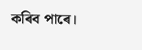কৰিব পাৰে।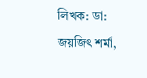লিখক: ডা: জয়জিৎ শৰ্মা,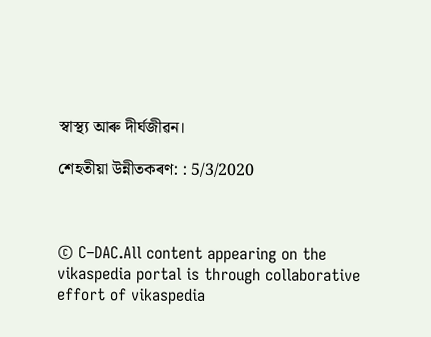স্বাস্থ্য আৰু দীৰ্ঘজীৱন।

শেহতীয়া উন্নীতকৰণ: : 5/3/2020



© C–DAC.All content appearing on the vikaspedia portal is through collaborative effort of vikaspedia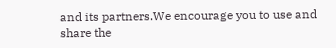and its partners.We encourage you to use and share the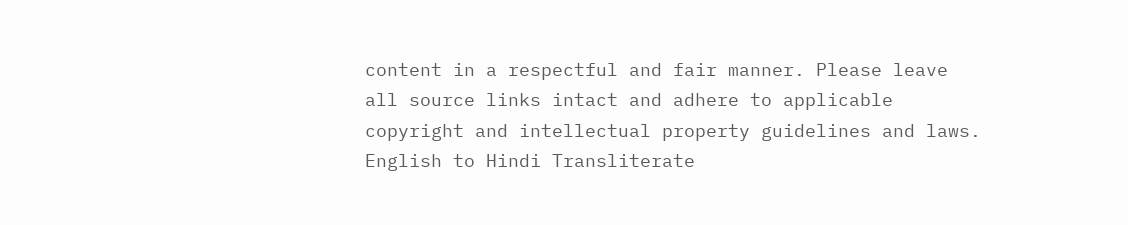content in a respectful and fair manner. Please leave all source links intact and adhere to applicable copyright and intellectual property guidelines and laws.
English to Hindi Transliterate